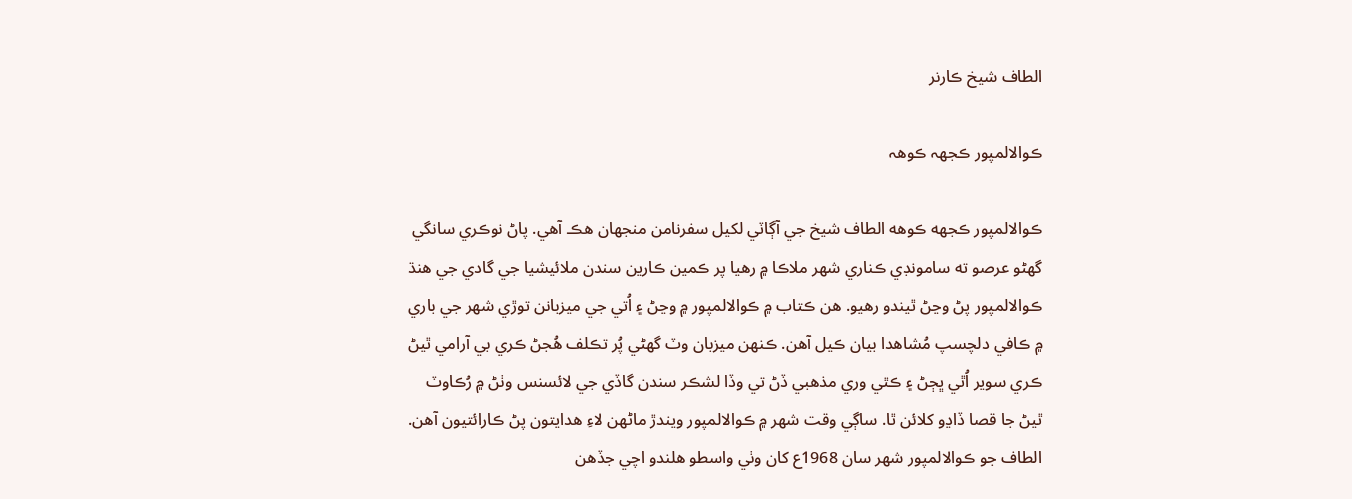الطاف شيخ ڪارنر

ڪوالالمپور ڪجهہ ڪوھہ

ڪوالالمپور ڪجهه ڪوهه الطاف شيخ جي آڳاٽي لکيل سفرنامن منجهان هڪ آهي. پاڻ نوڪري سانگي گهڻو عرصو ته سامونڊي ڪناري شهر ملاڪا ۾ رهيا پر ڪمين ڪارين سندن ملائيشيا جي گادي جي هنڌ ڪوالالمپور پڻ وڃڻ ٿيندو رهيو. هن ڪتاب ۾ ڪوالالمپور ۾ وڃڻ ۽ اُتي جي ميزبانن توڙي شهر جي باري ۾ ڪافي دلچسپ مُشاهدا بيان ڪيل آهن. ڪنهن ميزبان وٽ گهڻي پُر تڪلف هُجڻ ڪري بي آرامي ٿيڻ ڪري سوير اُٿي ڀڄڻ ۽ ڪٿي وري مذهبي ڏڻ تي وڏا لشڪر سندن گاڏي جي لائسنس وٺڻ ۾ رُڪاوٽ ٿيڻ جا قصا ڏاڍو کلائن ٿا. ساڳي وقت شهر ۾ ڪوالالمپور ويندڙ ماڻهن لاءِ هدايتون پڻ ڪارائتيون آهن.
الطاف جو ڪوالالمپور شهر سان 1968ع کان وٺي واسطو هلندو اچي جڏهن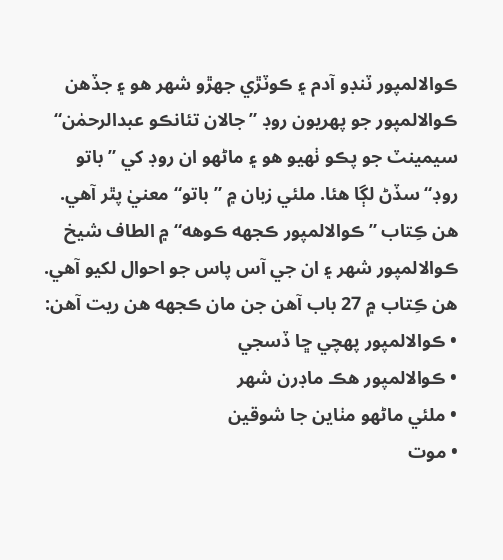ڪوالالمپور ٽنڊو آدم ۽ ڪوٽڙي جهڙو شهر هو ۽ جڏهن ڪوالالمپور جو پهريون روڊ ”جالان تئانڪو عبدالرحمٰن“ سيمينٽ جو پڪو ٺهيو هو ۽ ماڻهو ان روڊ کي ”باتو روڊ“ سڏڻ لڳا هئا. ملئي زبان ۾ ”باتو“ معنيٰ پٿر آهي. هن ڪِتاب ”ڪوالالمپور ڪجهه ڪوهه“ ۾ الطاف شيخ ڪوالالمپور شهر ۽ ان جي آس پاس جو احوال لکيو آهي. هن ڪِتاب ۾ 27 باب آهن جن مان ڪجهه هن ريت آهن:
• ڪوالالمپور پهچي ڇا ڏسجي
• ڪوالالمپور هڪ ماڊرن شهر
• ملئي ماڻهو مٺاين جا شوقين
• موت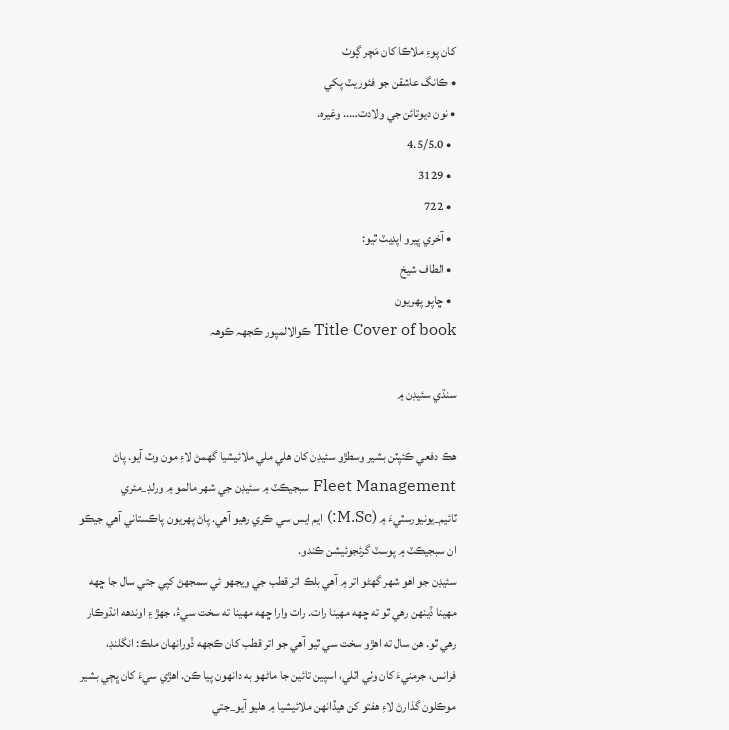کان پوءِ ملاڪا کان مَچر ڳوٺ
• ڪانگ عاشقن جو فئوريٽ پکي
• نون ديوتائن جي ولادت….. وغيره.
  • 4.5/5.0
  • 3129
  • 722
  • آخري ڀيرو اپڊيٽ ٿيو:
  • الطاف شيخ
  • ڇاپو پھريون
Title Cover of book ڪوالالمپور ڪجهہ ڪوھہ

سنڌي سئيڊن ۾

هڪ دفعي ڪئپٽن بشير وسطڙو سئيڊن کان هلي ملي ملائيشيا گهمڻ لاءِ مون وٽ آيو. پاڻ Fleet Management سبجيڪٽ ۾ سئيڊن جي شهر مالمو ۾ ورلڊ_مئري ٽائيم_يونيورسٽيءَ ۾ (M.Sc:) ايم ايس سي ڪري رهيو آهي. پاڻ پهريون پاڪستاني آهي جيڪو ان سبجيڪٽ ۾ پوسٽ گرئجوئيشن ڪندو.
سئيڊن جو اهو شهر گهڻو اتر ۾ آهي بلڪ اتر قطب جي ويجهو ئي سمجهڻ کپي جتي سال جا ڇهه مهينا ڏينهن رهي ٿو ته ڇهه مهينا رات. رات وارا ڇهه مهينا ته سخت سيءُ، جهڙ ۽ اوندهه انڌوڪار رهي ٿو. هن سال ته اهڙو سخت سي ٿيو آهي جو اتر قطب کان ڪجهه ڏورانهان ملڪ: انگلنڊ، فرانس، جرمنيءَ کان وٺي اٽلي، اسپين تائين جا ماڻهو به دانهون پيا ڪن. اهڙي سيءَ کان ڀڄي بشير موڪلون گذارڻ لاءِ هفتو کن هيڏانهن ملائيشيا ۾ هليو آيو_جتي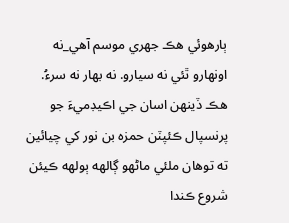ٻارهوئي هڪ جهري موسم آهي_نه اونهارو ٿئي نه سيارو. نه بهار نه سرءُ.
هڪ ڏينهن اسان جي اڪيڊميءَ جو پرنسپال ڪئپٽن حمزه بن نور کي چيائين ته توهان ملئي ماڻهو ڳالهه ٻولهه ڪيئن شروع ڪندا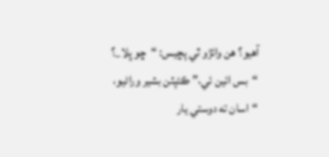آهيو؟ هن وائڙو ٿي پڇيس: “ڇو ڀلا_؟
“بس ائين ئي،” ڪئپٽن بشير وراڻيو، “اسان ته دوستي يار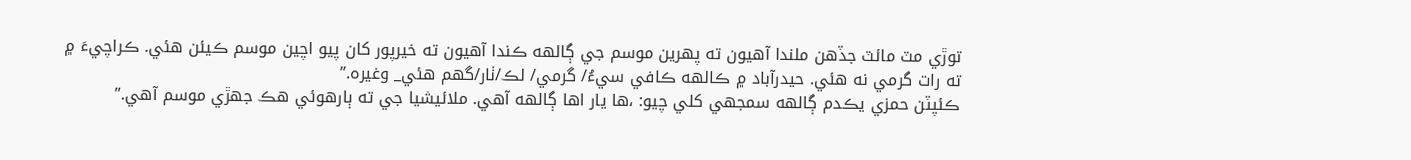توڙي مٽ مائٽ جڏهن ملندا آهيون ته پهرين موسم جي ڳالهه ڪندا آهيون ته خيرپور کان پيو اچين موسم ڪيئن هئي. ڪراچيءَ ۾ ته رات گرمي نه هئي. حيدرآباد ۾ ڪالهه ڪافي سيءُ/ گرمي/ لڪ/ٺار/گهم هئي_ وغيره.”
ڪئپٽن حمزي يڪدم ڳالهه سمجهي کلي چيو: ،ها يار اها ڳالهه آهي. ملائيشيا جي ته ٻارهوئي هڪ جهڙي موسم آهي.”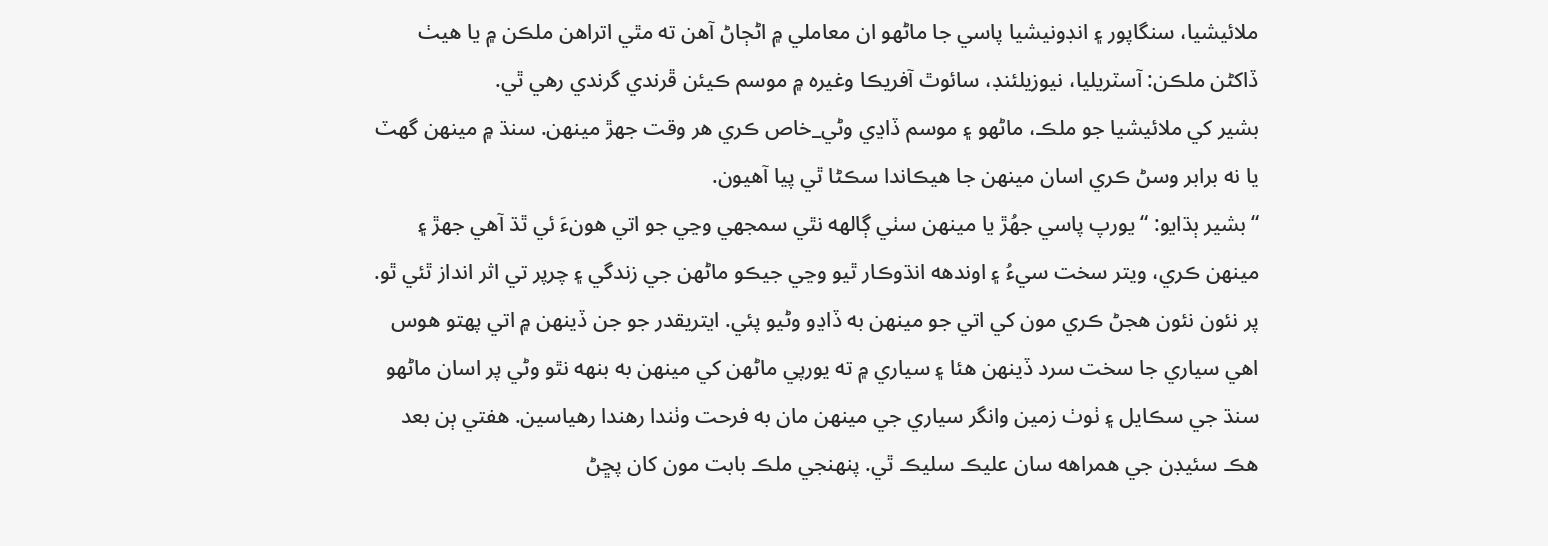ملائيشيا، سنگاپور ۽ انڊونيشيا پاسي جا ماڻهو ان معاملي ۾ اڻڄاڻ آهن ته مٿي اتراهن ملڪن ۾ يا هيٺ ڏاکڻن ملڪن: آسٽريليا، نيوزيلئنڊ، سائوٿ آفريڪا وغيره ۾ موسم ڪيئن ڦرندي گرندي رهي ٿي.
بشير کي ملائيشيا جو ملڪ، ماڻهو ۽ موسم ڏاڍي وڻي_خاص ڪري هر وقت جهڙ مينهن. سنڌ ۾ مينهن گهٽ يا نه برابر وسڻ ڪري اسان مينهن جا هيڪاندا سڪڻا ٿي پيا آهيون.
“بشير ٻڌايو: “يورپ پاسي جهُڙ يا مينهن سٺي ڳالهه نٿي سمجهي وڃي جو اتي هونءَ ئي ٿڌ آهي جهڙ ۽ مينهن ڪري، ويتر سخت سيءُ ۽ اوندهه انڌوڪار ٿيو وڃي جيڪو ماڻهن جي زندگي ۽ چرپر تي اثر انداز ٿئي ٿو. پر نئون نئون هجڻ ڪري مون کي اتي جو مينهن به ڏاڍو وڻيو پئي. ايتريقدر جو جن ڏينهن ۾ اتي پهتو هوس اهي سياري جا سخت سرد ڏينهن هئا ۽ سياري ۾ ته يورپي ماڻهن کي مينهن به بنهه نٿو وڻي پر اسان ماڻهو سنڌ جي سڪايل ۽ ٺوٺ زمين وانگر سياري جي مينهن مان به فرحت وٺندا رهندا رهياسين. هفتي ٻن بعد هڪ سئيڊن جي همراهه سان عليڪ سليڪ ٿي. پنهنجي ملڪ بابت مون کان پڇڻ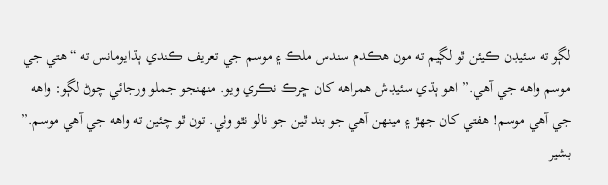لڳو ته سئيڊن ڪيئن ٿو لڳيم ته مون هڪدم سندس ملڪ ۽ موسم جي تعريف ڪندي ٻڌايومانس ته “هتي جي موسم واهه جي آهي.” اهو ٻڌي سئيڊش همراهه کان ڇرڪ نڪري ويو. منهنجو جملو ورجائي چوڻ لڳو: واهه جي آهي موسم! هفتي کان جهڙ ۽ مينهن آهي جو بند ٿين جو نالو نٿو وٺي. تون ٿو چئين ته واهه جي آهي موسم.”
بشير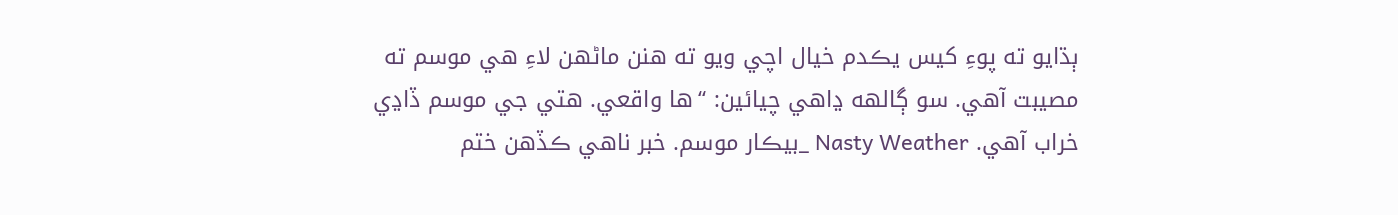ٻڌايو ته پوءِ کيس يڪدم خيال اچي ويو ته هنن ماڻهن لاءِ هي موسم ته مصيبت آهي. سو ڳالهه ڍاهي چيائين: “ها واقعي. هتي جي موسم ڏاڍي خراب آهي. Nasty Weather _بيڪار موسم. خبر ناهي ڪڏهن ختم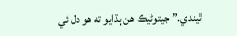ٿيندي.” جيتوڻيڪ هن ٻڌايو ته هو دل ئي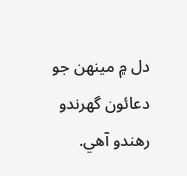دل ۾ مينهن جو دعائون گهرندو رهندو آهي.